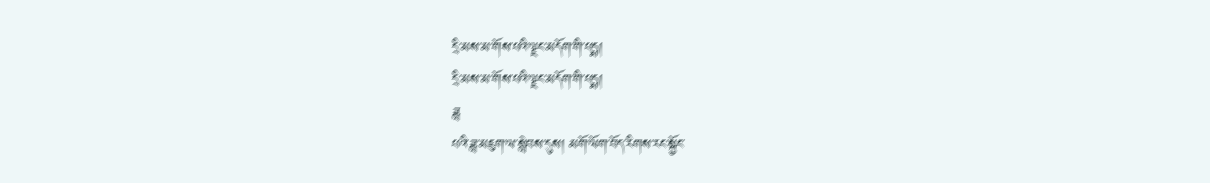དྲི་མས་མ་གོས་པའི་ལྗང་མདོག་གི་པདྨ།
དྲི་མས་མ་གོས་པའི་ལྗང་མདོག་གི་པདྨ།
ཟླ
པའི་ཟླ་མཇུག་ལ་སླེབས་དུས། མགོ་ལོག་བོད་རིགས་རང་སྐྱོང་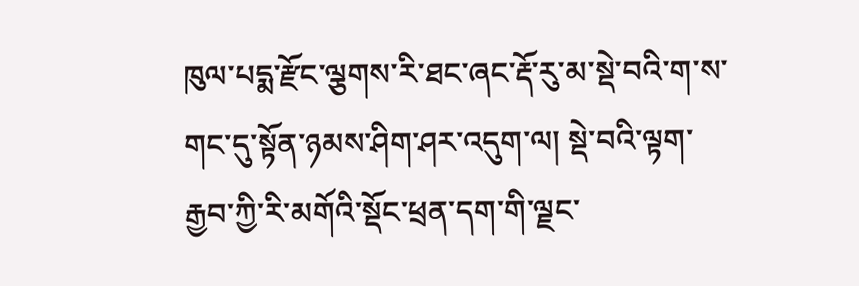ཁུལ་པདྨ་རྫོང་ལྕགས་རི་ཐང་ཞང་རྡོ་རུ་མ་སྡེ་བའི་ག་ས་གང་དུ་སྟོན་ཉམས་ཤིག་ཤར་འདུག་ལ། སྡེ་བའི་ལྟག་རྒྱབ་ཀྱི་རི་མགོའི་སྡོང་ཕྲན་དག་གི་ལྗང་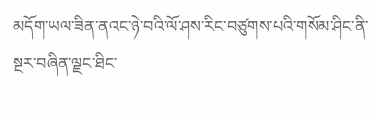མདོག་ཡལ་ཟིན་ནའང་ཉེ་བའི་ལོ་ཤས་རིང་བཙུགས་པའི་གསོམ་ཤིང་ནི་སྔར་བཞིན་ལྗང་ཐིང་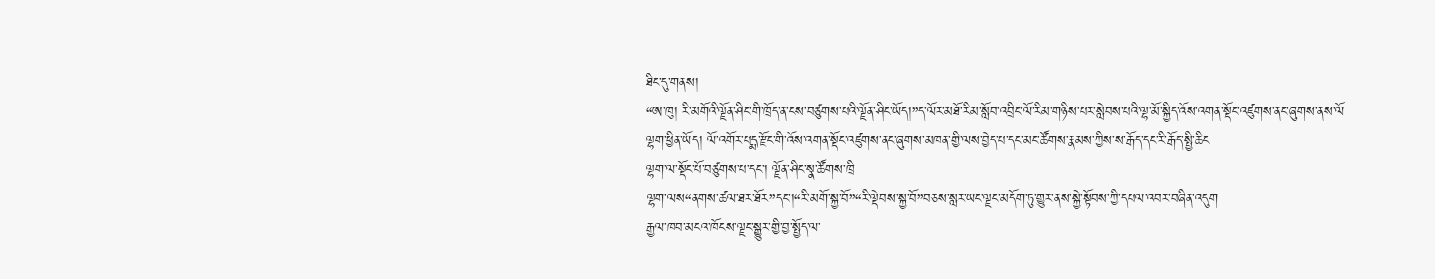ཐིང་དུ་གནས།
“ཨ་ཁུ། རི་མགོའི་ལྗོན་ཤིང་གི་ཁྲོད་ན་ངས་བཙུགས་པའི་ལྗོན་ཤིང་ཡོད།”ད་ལོར་མཐོ་རིམ་སློབ་འབྲིང་ལོ་རིམ་གཉིས་པར་སླེབས་པའི་ལྷ་མོ་སྐྱིད་འོས་འགན་སྡོང་འཛུགས་ནང་ཞུགས་ནས་ལོ
ལྷག་ཕྱིན་ཡོད། ལོ་འགོར་པདྨ་རྫོང་གི་འོས་འགན་སྡོང་འཛུགས་ནང་ཞུགས་མཁན་གྱི་ལས་བྱེད་པ་དང་མང་ཚོགས་རྣམས་ཀྱིས་ས་རྒོད་དང་རི་རྒོད་སྤྱི་ཆིང
ལྷག་ལ་སྡོང་པོ་བཙུགས་པ་དང་། ལྗོན་ཤིང་སྣ་ཚོགས་ཁྲི
ལྷག་ལས“ནགས་ཚལ་ཐར་ཐོར”དང་།“རི་མགོ་སྐྱ་བོ”“རི་ལྡེབས་སྐྱ་བོ”བཅས་སླར་ཡང་ལྗང་མདོག་ཏུ་གྱུར་ནས་སྐྱེ་སྟོབས་ཀྱི་དཔལ་འབར་བཞིན་འདུག
རྒྱལ་ཁབ་མངའ་ཁོངས་ལྗང་སྒྱུར་གྱི་བྱ་སྤྱོད་ལ་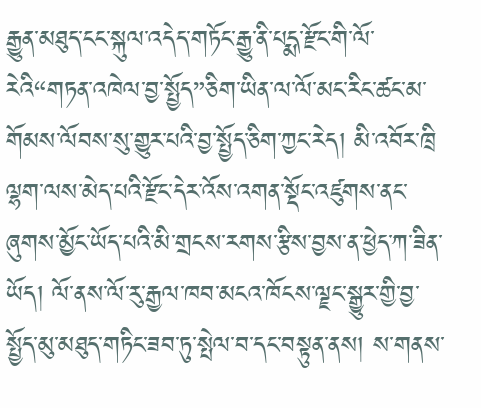རྒྱུན་མཐུད་ངང་སྐུལ་འདེད་གཏོང་རྒྱུ་ནི་པདྨ་རྫོང་གི་ལོ་རེའི“གཏན་འཁེལ་བྱ་སྤྱོད”ཅིག་ཡིན་ལ་ལོ་མང་རིང་ཚང་མ་གོམས་ལོབས་སུ་གྱུར་པའི་བྱ་སྤྱོད་ཅིག་ཀྱང་རེད། མི་འབོར་ཁྲི
ལྷག་ལས་མེད་པའི་རྫོང་དེར་འོས་འགན་སྡོང་འཛུགས་ནང་ཞུགས་མྱོང་ཡོད་པའི་མི་གྲངས་རགས་རྩིས་བྱས་ན་ཕྱེད་ཀ་ཟིན་ཡོད། ལོ་ནས་ལོ་རུ་རྒྱལ་ཁབ་མངའ་ཁོངས་ལྗང་སྒྱུར་གྱི་བྱ་སྤྱོད་མུ་མཐུད་གཏིང་ཟབ་ཏུ་སྤེལ་བ་དང་བསྟུན་ནས། ས་གནས་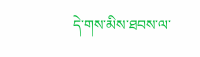དེ་གས་མིས་ཐབས་ལ་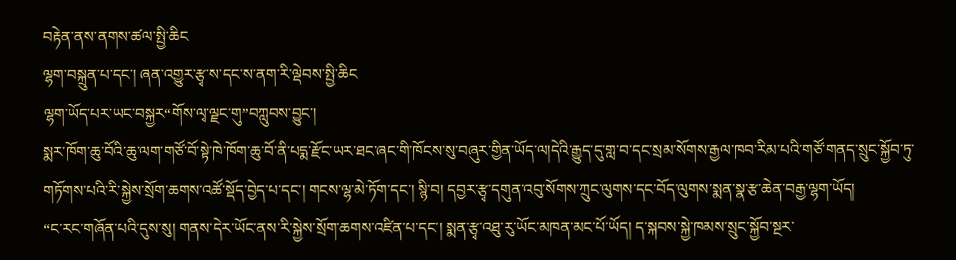བརྟེན་ནས་ནགས་ཚལ་སྤྱི་ཆིང
ལྷག་བསྐྲུན་པ་དང་། ཞན་འགྱུར་རྩྭ་ས་དང་ས་ནག་རི་ལྡེབས་སྤྱི་ཆིང
ལྷག་ཡོད་པར་ཡང་བསྐྱར“གོས་ལྭ་ལྗང་གུ”བཀླུབས་བྱུང་།
སྨར་ཁོག་ཆུ་བོའི་ཆུ་ལག་གཙོ་བོ་སྟེ་ཁེ་ཁོག་ཆུ་བོ་ནི་པདྨ་རྫོང་ཡར་ཐང་ཞང་གི་ཁོངས་སུ་བཞུར་གྱིན་ཡོད་ལ།དེའི་རྒྱུད་དུ་གླ་བ་དང་སྲམ་སོགས་རྒྱལ་ཁབ་རིམ་པའི་གཙོ་གནད་སྲུང་སྐྱོབ་ཏུ་གཏོགས་པའི་རི་སྐྱེས་སྲོག་ཆགས་འཚོ་སྡོད་བྱེད་པ་དང་། གངས་ལྷ་མེ་ཏོག་དང་། སྙི་བ། དབྱར་རྩྭ་དགུན་འབུ་སོགས་ཀྲུང་ལུགས་དང་བོད་ལུགས་སྨན་སྣ་རྩ་ཆེན་བརྒྱ་ལྷག་ཡོད།
“ང་རང་གཞོན་པའི་དུས་སུ། གནས་དེར་ཡོང་ནས་རི་སྐྱེས་སྲོག་ཆགས་འཛིན་པ་དང་། སྨན་རྩྭ་འཐུ་རུ་ཡོང་མཁན་མང་པོ་ཡོད། ད་སྐབས་སྐྱེ་ཁམས་སྲུང་སྐྱོབ་སྔར་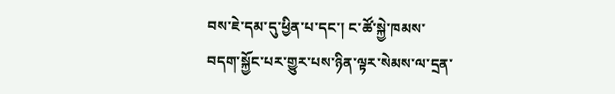བས་ཇེ་དམ་དུ་ཕྱིན་པ་དང་། ང་ཚོ་སྐྱེ་ཁམས་བདག་སྐྱོང་པར་གྱུར་པས་ཉིན་ལྟར་སེམས་ལ་དྲན་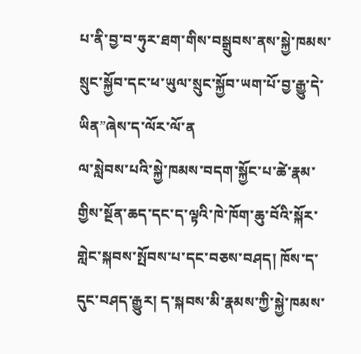པ་ནི་བྱ་བ་ཧུར་ཐག་གིས་བསྒྲུབས་ནས་སྐྱེ་ཁམས་སྲུང་སྐྱོབ་དང་ཕ་ཡུལ་སྲུང་སྐྱོབ་ཡག་པོ་བྱ་རྒྱུ་དེ་ཡིན”ཞེས་ད་ལོར་ལོ་ན
ལ་སླེབས་པའི་སྐྱེ་ཁམས་བདག་སྐྱོང་པ་ཚེ་རྣམ་གྱིས་སྔོན་ཆད་དང་ད་ལྟའི་ཁེ་ཁོག་ཆུ་བོའི་སྐོར་གླེང་སྐབས་སྤོབས་པ་དང་བཅས་བཤད། ཁོས་ད་དུང་བཤད་རྒྱུར། ད་སྐབས་མི་རྣམས་ཀྱི་སྐྱེ་ཁམས་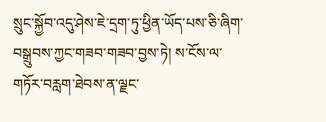སྲུང་སྐྱོབ་འདུ་ཤེས་ཇེ་དྲག་ཏུ་ཕྱིན་ཡོད་པས་ཅི་ཞིག་བསྒྲུབས་ཀྱང་གཟབ་གཟབ་བྱས་ཏེ། ས་ངོས་ལ་གཏོར་བརླག་ཐེབས་ན་ལྗང་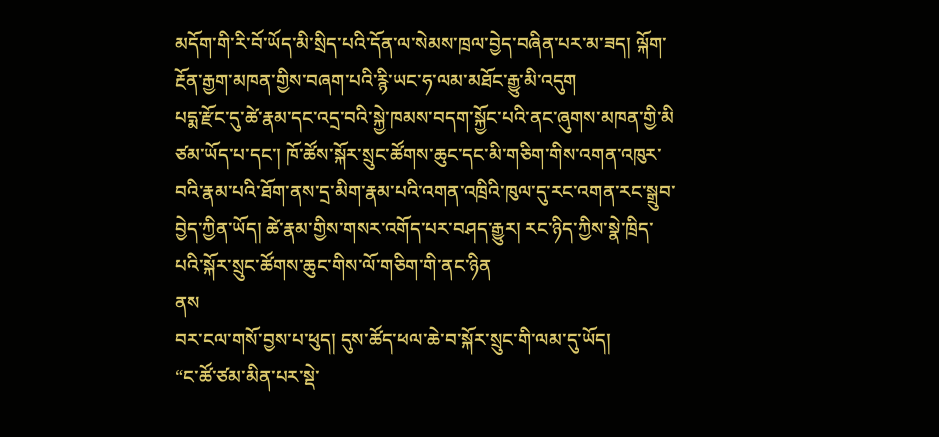མདོག་གི་རི་བོ་ཡོད་མི་སྲིད་པའི་དོན་ལ་སེམས་ཁྲལ་བྱེད་བཞིན་པར་མ་ཟད། ལྐོག་རྔོན་རྒྱག་མཁན་གྱིས་བཞག་པའི་རྙི་ཡང་ཧ་ལམ་མཐོང་རྒྱུ་མི་འདུག
པདྨ་རྫོང་དུ་ཚེ་རྣམ་དང་འདྲ་བའི་སྐྱེ་ཁམས་བདག་སྐྱོང་པའི་ནང་ཞུགས་མཁན་གྱི་མི
ཙམ་ཡོད་པ་དང་། ཁོ་ཚོས་སྐོར་སྲུང་ཚོགས་ཆུང་དང་མི་གཅིག་གིས་འགན་འཁུར་བའི་རྣམ་པའི་ཐོག་ནས་དྲ་མིག་རྣམ་པའི་འགན་འཁྲིའི་ཁུལ་དུ་རང་འགན་རང་སྒྲུབ་བྱེད་ཀྱིན་ཡོད། ཚེ་རྣམ་གྱིས་གསར་འགོད་པར་བཤད་རྒྱུར། རང་ཉིད་ཀྱིས་སྣེ་ཁྲིད་པའི་སྐོར་སྲུང་ཚོགས་ཆུང་གིས་ལོ་གཅིག་གི་ནང་ཉིན
ནས
བར་ངལ་གསོ་བྱས་པ་ཕུད། དུས་ཚོད་ཕལ་ཆེ་བ་སྐོར་སྲུང་གི་ལམ་དུ་ཡོད།
“ང་ཚོ་ཙམ་མིན་པར་སྡེ་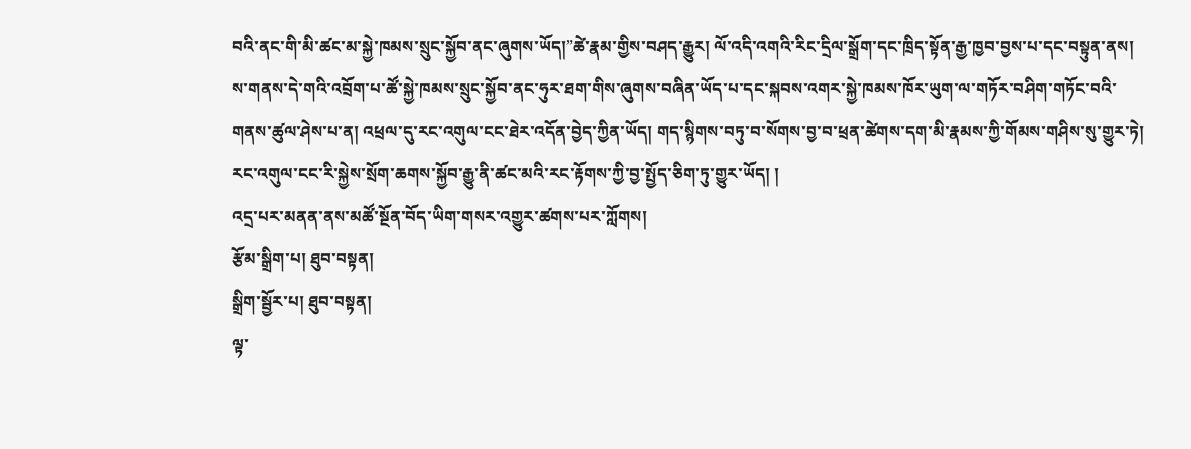བའི་ནང་གི་མི་ཚང་མ་སྐྱེ་ཁམས་སྲུང་སྐྱོབ་ནང་ཞུགས་ཡོད།”ཚེ་རྣམ་གྱིས་བཤད་རྒྱུར། ལོ་འདི་འགའི་རིང་དྲིལ་སྒྲོག་དང་ཁྲིད་སྟོན་རྒྱ་ཁྱབ་བྱས་པ་དང་བསྟུན་ནས། ས་གནས་དེ་གའི་འབྲོག་པ་ཚོ་སྐྱེ་ཁམས་སྲུང་སྐྱོབ་ནང་ཧུར་ཐག་གིས་ཞུགས་བཞིན་ཡོད་པ་དང་སྐབས་འགར་སྐྱེ་ཁམས་ཁོར་ཡུག་ལ་གཏོར་བཤིག་གཏོང་བའི་གནས་ཚུལ་ཤེས་པ་ན། འཕྲལ་དུ་རང་འགུལ་ངང་ཐེར་འདོན་བྱེད་ཀྱིན་ཡོད། གད་སྙིགས་བཏུ་བ་སོགས་བྱ་བ་ཕྲན་ཚེགས་དག་མི་རྣམས་ཀྱི་གོམས་གཤིས་སུ་གྱུར་ཏེ། རང་འགུལ་ངང་རི་སྐྱེས་སྲོག་ཆགས་སྐྱོབ་རྒྱུ་ནི་ཚང་མའི་རང་རྟོགས་ཀྱི་བྱ་སྤྱོད་ཅིག་ཏུ་གྱུར་ཡོད། །
འདྲ་པར་མནན་ནས་མཚོ་སྔོན་བོད་ཡིག་གསར་འགྱུར་ཚགས་པར་ཀློགས།
རྩོམ་སྒྲིག་པ། ཐུབ་བསྟན།
སྒྲིག་སྦྱོར་པ། ཐུབ་བསྟན།
ལྟ་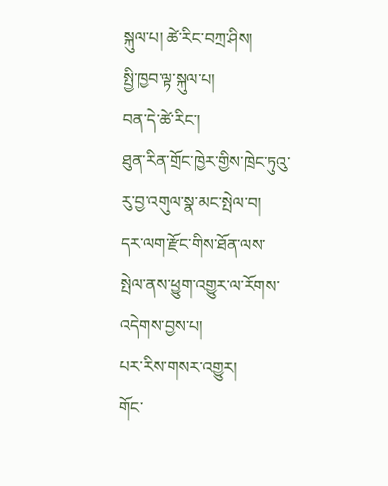སྐུལ་པ། ཚེ་རིང་བཀྲ་ཤིས།
སྤྱི་ཁྱབ་ལྟ་སྐུལ་པ།
བན་དེ་ཚེ་རིང་།
ཐུན་རིན་གྲོང་ཁྱེར་གྱིས་ཁྲེང་ཏུའུ་རུ་བྱ་འགུལ་སྣ་མང་སྤེལ་བ།
དར་ལག་རྫོང་གིས་ཐོན་ལས་སྤེལ་ནས་ཕྱུག་འགྱུར་ལ་རོགས་འདེགས་བྱས་པ།
པར་རིས་གསར་འགྱུར།
གོང་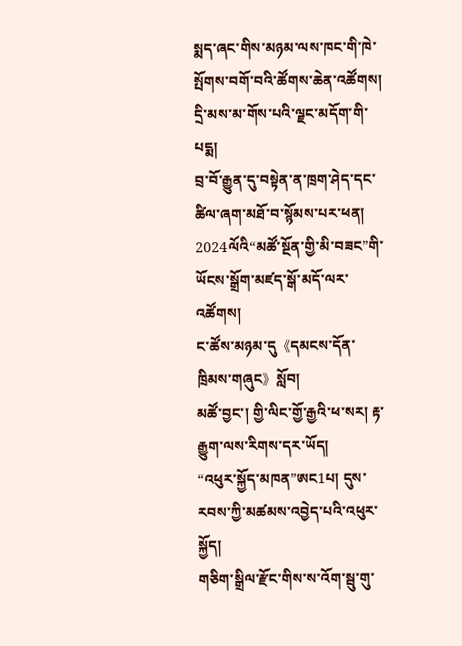སྨད་ཞང་གིས་མཉམ་ལས་ཁང་གི་ཁེ་སྤོགས་བགོ་བའི་ཚོགས་ཆེན་འཚོགས།
དྲི་མས་མ་གོས་པའི་ལྗང་མདོག་གི་པདྨ།
བྲ་བོ་རྒྱུན་དུ་བསྟེན་ན་ཁྲག་ཤེད་དང་ཚིལ་ཞག་མཐོ་བ་སྙོམས་པར་ཕན།
2024ལོའི“མཚོ་སྔོན་གྱི་མི་བཟང”གི་ཡོངས་སྒྲོག་མཛད་སྒོ་མདོ་ལར་འཚོགས།
ང་ཚོས་མཉམ་དུ《དམངས་དོན་ཁྲིམས་གཞུང》སློབ།
མཚོ་བྱང་། གྱི་ལིང་གྱོ་རྒྱའི་ཕ་སར། རྟ་རྒྱུག་ལས་རིགས་དར་ཡོད།
“འཕུར་སྐྱོད་མཁན”ཨང1པ། དུས་རབས་ཀྱི་མཚམས་འབྱེད་པའི་འཕུར་སྐྱོད།
གཅིག་སྒྲིལ་རྫོང་གིས་ས་འོག་སྦུ་གུ་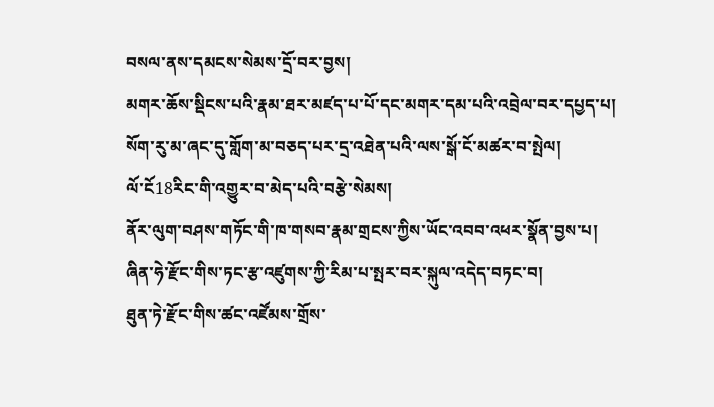བསལ་ནས་དམངས་སེམས་དྲོ་བར་བྱས།
མགར་ཆོས་སྡིངས་པའི་རྣམ་ཐར་མཛད་པ་པོ་དང་མགར་དམ་པའི་འབྲེལ་བར་དཔྱད་པ།
སོག་རུ་མ་ཞང་དུ་གློག་མ་བཅད་པར་དྲ་འཐེན་པའི་ལས་སྒོ་ངོ་མཚར་བ་སྤེལ།
ལོ་ངོ18རིང་གི་འགྱུར་བ་མེད་པའི་བརྩེ་སེམས།
ནོར་ལུག་བཤས་གཏོང་གི་ཁ་གསབ་རྣམ་གྲངས་ཀྱིས་ཡོང་འབབ་འཕར་སྣོན་བྱས་པ།
ཞིན་ཧེ་རྫོང་གིས་ཏང་རྩ་འཛུགས་ཀྱི་རིམ་པ་སྤར་བར་སྐུལ་འདེད་བཏང་བ།
ཐུན་ཏེ་རྫོང་གིས་ཚང་འཛོམས་གྲོས་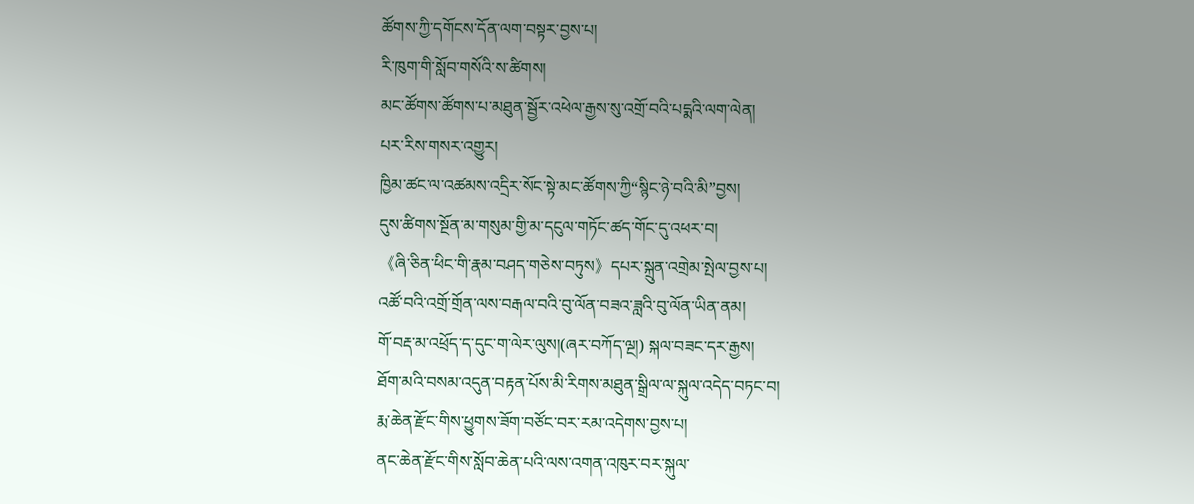ཚོགས་ཀྱི་དགོངས་དོན་ལག་བསྟར་བྱས་པ།
རི་ཁུག་གི་སློབ་གསོའི་ས་ཚིགས།
མང་ཚོགས་ཚོགས་པ་མཐུན་སྦྱོར་འཕེལ་རྒྱས་སུ་འགྲོ་བའི་པདྨའི་ལག་ལེན།
པར་རིས་གསར་འགྱུར།
ཁྱིམ་ཚང་ལ་འཚམས་འདྲིར་སོང་སྟེ་མང་ཚོགས་ཀྱི“སྙིང་ཉེ་བའི་མི”བྱས།
དུས་ཚིགས་སྔོན་མ་གསུམ་གྱི་མ་དངུལ་གཏོང་ཚད་གོང་དུ་འཕར་བ།
《ཞི་ཅིན་ཕིང་གི་རྣམ་བཤད་གཅེས་བཏུས》དཔར་སྐྲུན་འགྲེམ་སྤེལ་བྱས་པ།
འཚོ་བའི་འགྲོ་གྲོན་ལས་བརྒལ་བའི་བུ་ལོན་བཟའ་ཟླའི་བུ་ལོན་ཡིན་ནམ།
གོ་བརྡ་མ་འཕྲོད་ད་དུང་ག་ལེར་ལུས།(ཞར་བཀོད་ལྔ།) སྐལ་བཟང་དར་རྒྱས།
ཐོག་མའི་བསམ་འདུན་བརྟན་པོས་མི་རིགས་མཐུན་སྒྲིལ་ལ་སྐུལ་འདེད་བཏང་བ།
རྨ་ཆེན་རྫོང་གིས་ཕྱུགས་ཟོག་བཙོང་བར་རམ་འདེགས་བྱས་པ།
ནང་ཆེན་རྫོང་གིས་སློབ་ཆེན་པའི་ལས་འགན་འཁུར་བར་སྐུལ་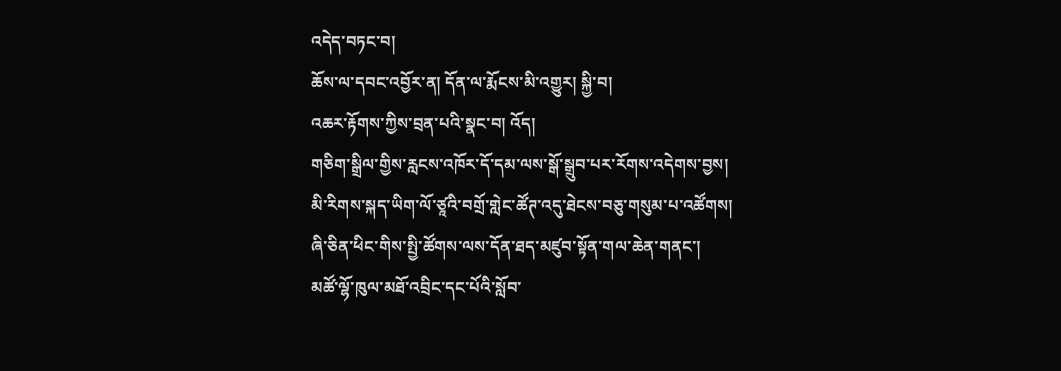འདེད་བཏང་བ།
ཆོས་ལ་དབང་འབྱོར་ན། དོན་ལ་རྨོངས་མི་འགྱུར། སྐྱི་བ།
འཆར་རྟོགས་ཀྱིས་བྲན་པའི་སྣང་བ། འོད།
གཅིག་སྒྲིལ་གྱིས་རླངས་འཁོར་དོ་དམ་ལས་སྒོ་སྒྲུབ་པར་རོགས་འདེགས་བྱས།
མི་རིགས་སྐད་ཡིག་ལོ་ཙཱའི་བགྲོ་གླེང་ཚོཊ་འདུ་ཐེངས་བཅུ་གསུམ་པ་འཚོགས།
ཞི་ཅིན་ཕིང་གིས་སྤྱི་ཚོགས་ལས་དོན་ཐད་མཛུབ་སྟོན་གལ་ཆེན་གནང་།
མཚོ་ལྷོ་ཁུལ་མཐོ་འབྲིང་དང་པོའི་སློབ་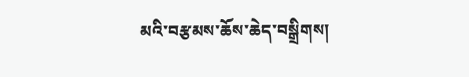མའི་བརྩམས་ཆོས་ཆེད་བསྒྲིགས།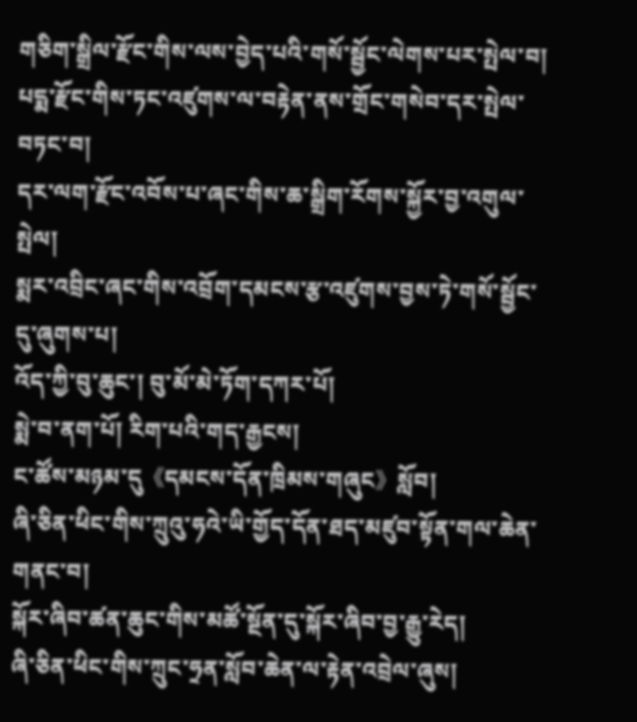གཅིག་སྒྲིལ་རྫོང་གིས་ལས་བྱེད་པའི་གསོ་སྦྱོང་ལེགས་པར་སྤེལ་བ།
པདྨ་རྫོང་གིས་ཏང་འཛུགས་ལ་བརྟེན་ནས་གྲོང་གསེབ་དར་སྤེལ་བཏང་བ།
དར་ལག་རྫོང་འབོས་པ་ཞང་གིས་ཆ་སྒྲིག་རོགས་སྐྱོར་བྱ་འགུལ་སྤེལ།
སྨར་འབྲིང་ཞང་གིས་འབྲོག་དམངས་རྩ་འཛུགས་བྱས་ཏེ་གསོ་སྦྱོང་དུ་ཞུགས་པ།
འོད་ཀྱི་བུ་ཆུང་། བུ་མོ་མེ་ཏོག་དཀར་པོ།
སྨེ་བ་ནག་པོ། རིག་པའི་གད་རྒྱངས།
ང་ཚོས་མཉམ་དུ《དམངས་དོན་ཁྲིམས་གཞུང》སློབ།
ཞི་ཅིན་ཕིང་གིས་ཀྲུའུ་ཧའེ་ཡི་གྱོད་དོན་ཐད་མཛུབ་སྟོན་གལ་ཆེན་གནང་བ།
སྐོར་ཞིབ་ཚན་ཆུང་གིས་མཚོ་སྔོན་དུ་སྐོར་ཞིབ་བྱ་རྒྱུ་རེད།
ཞི་ཅིན་ཕིང་གིས་ཀྲུང་ཧྲན་སློབ་ཆེན་ལ་རྟེན་འབྲེལ་ཞུས།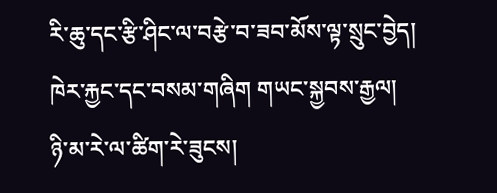རི་ཆུ་དང་རྩི་ཤིང་ལ་བརྩེ་བ་ཟབ་མོས་ལྟ་སྲུང་བྱེད།
ཁེར་རྐྱང་དང་བསམ་གཞིག གཡང་སྐྱབས་རྒྱལ།
ཉི་མ་རེ་ལ་ཚིག་རེ་ཟུངས།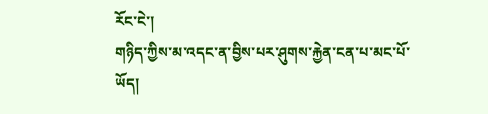རོང་ངེ་།
གཉིད་ཀྱིས་མ་འདང་ན་བྱིས་པར་ཤུགས་རྐྱེན་ངན་པ་མང་པོ་ཡོད།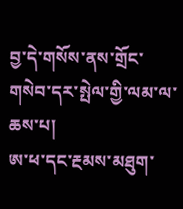བྱ་དེ་གསོས་ནས་གྲོང་གསེབ་དར་སྤེལ་གྱི་ལམ་ལ་ཆས་པ།
ཨ་ཕ་དང་རྔམས་མཐུག་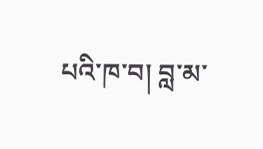པའི་ཁ་བ། བླ་མ་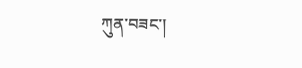ཀུན་བཟང་།